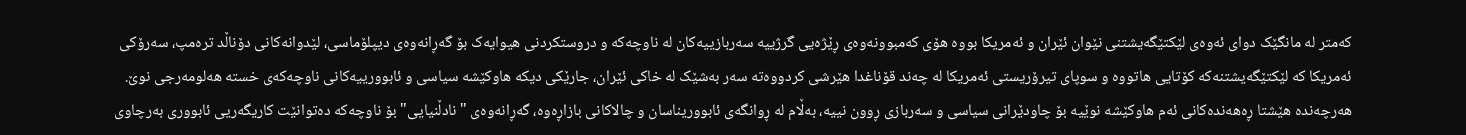کەمتر لە مانگێک دوای ئەوەی لێکتێگەیشتنی نێوان ئێران و ئەمریکا بووە هۆی کەمبوونەوەی ڕێژەیی گرژییە سەربازییەکان لە ناوچەکە و دروستکردنی هیوایەک بۆ گەڕانەوەی دیپلۆماسی، لێدوانەکانی دۆناڵد ترەمپ، سەرۆکی ئەمریکا کە لێکتێگەیشتنەکە کۆتایی هاتووە و سوپای تیرۆریستی ئەمریکا لە چەند قۆناغدا هێرشی کردووەتە سەر بەشێک لە خاکی ئێران، جارێکی دیکە هاوکێشە سیاسی و ئابوورییەکانی ناوچەکەی خستە هەلومەرجی نوێ. هەرچەندە هێشتا ڕەهەندەکانی ئەم هاوکێشە نوێیە بۆ چاودێرانی سیاسی و سەربازی ڕوون نییە، بەڵام لە ڕوانگەی ئابووریناسان و چالاکانی بازاڕەوە، گەڕانەوەی "نادڵنیایی" بۆ ناوچەکە دەتوانێت کاریگەریی ئابووری بەرچاوی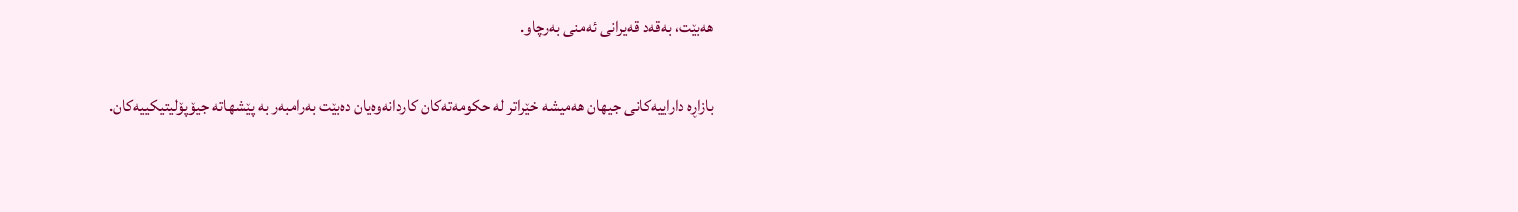هەبێت، بەقەد قەیرانی ئەمنی بەرچاو.

بازاڕە داراییەکانی جیهان هەمیشە خێراتر لە حکومەتەکان کاردانەوەیان دەبێت بەرامبەر بە پێشهاتە جیۆپۆلیتیکییەکان.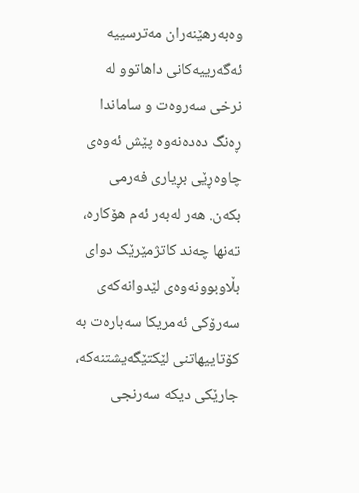وەبەرهێنەران مەترسییە ئەگەرییەکانی داهاتوو لە نرخی سەروەت و ساماندا ڕەنگ دەدەنەوە پێش ئەوەی چاوەڕێی بڕیاری فەرمی بکەن. هەر لەبەر ئەم هۆکارە، تەنها چەند کاتژمێرێک دوای بڵاوبوونەوەی لێدوانەکەی سەرۆکی ئەمریکا سەبارەت بە کۆتاییهاتنی لێکتێگەیشتنەکە، جارێکی دیکە سەرنجی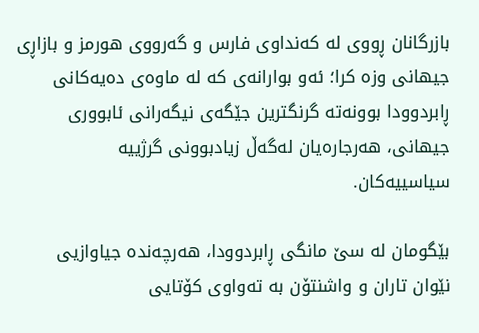بازرگانان ڕووی لە کەنداوی فارس و گەرووی هورمز و بازاڕی جیهانی وزە کرا؛ ئەو بوارانەی کە لە ماوەی دەیەکانی ڕابردوودا بوونەتە گرنگترین جێگەی نیگەرانی ئابووری جیهانی، هەرجارەیان لەگەڵ زیادبوونی گرژییە سیاسییەکان.

بێگومان لە سێ مانگی ڕابردوودا، هەرچەندە جیاوازیی نێوان تاران و واشنتۆن بە تەواوی کۆتایی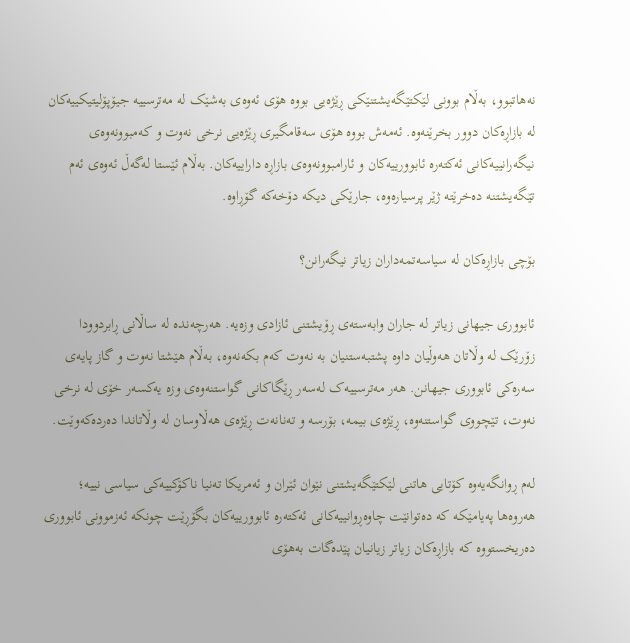نەهاتبوو، بەڵام بوونی لێکتێگەیشتنێکی ڕێژەیی بووە هۆی ئەوەی بەشێک لە مەترسییە جیۆپۆلیتیکییەکان لە بازاڕەکان دوور بخرێنەوە. ئەمەش بووە هۆی سەقامگیری ڕێژەیی نرخی نەوت و کەمبوونەوەی نیگەرانییەکانی ئەکتەرە ئابوورییەکان و ئارامبوونەوەی بازاڕە داراییەکان. بەڵام ئێستا لەگەڵ ئەوەی ئەم تێگەیشتنە دەخرێتە ژێر پرسیارەوە، جارێکی دیکە دۆخەکە گۆڕاوە.

بۆچی بازاڕەکان لە سیاسەتمەداران زیاتر نیگەرانن؟

ئابووری جیهانی زیاتر لە جاران وابەستەی ڕۆیشتنی ئازادی وزەیە. هەرچەندە لە ساڵانی ڕابردوودا زۆرێک لە وڵاتان هەوڵیان داوە پشتبەستنیان بە نەوت کەم بکەنەوە، بەڵام هێشتا نەوت و گاز پایەی سەرەکی ئابووری جیهانن. هەر مەترسییەک لەسەر ڕێگاکانی گواستنەوەی وزە یەکسەر خۆی لە نرخی نەوت، تێچووی گواستنەوە، ڕێژەی بیمە، بۆرسە و تەنانەت ڕێژەی هەڵاوسان لە وڵاتاندا دەردەکەوێت.

لەم ڕوانگەیەوە کۆتایی هاتنی لێکتێگەیشتنی نێوان ئێران و ئەمریکا تەنیا ناکۆکییەکی سیاسی نییە؛ هەروەها پەیامێکە کە دەتوانێت چاوەڕوانییەکانی ئەکتەرە ئابوورییەکان بگۆڕێت چونکە ئەزموونی ئابووری دەریخستووە کە بازاڕەکان زیاتر زیانیان پێدەگات بەهۆی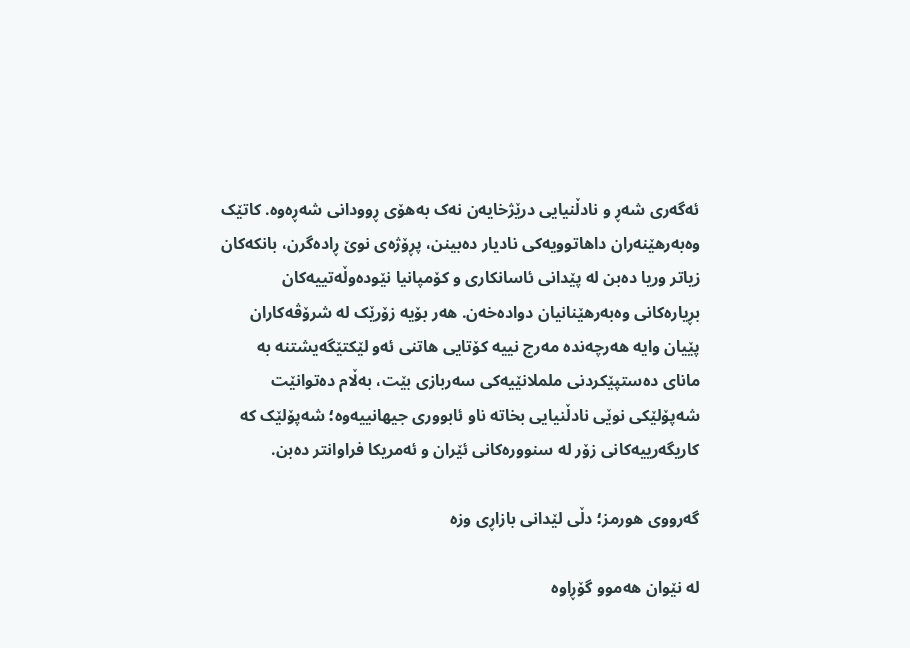ئەگەری شەڕ و نادڵنیایی درێژخایەن نەک بەهۆی ڕوودانی شەڕەوە. کاتێک وەبەرهێنەران داهاتوویەکی نادیار دەبینن، پڕۆژەی نوێ ڕادەگرن، بانکەکان زیاتر وریا دەبن لە پێدانی ئاسانکاری و کۆمپانیا نێودەوڵەتییەکان بڕیارەکانی وەبەرهێنانیان دوادەخەن. هەر بۆیە زۆرێک لە شرۆڤەکاران پێیان وایە هەرچەندە مەرج نییە کۆتایی هاتنی ئەو لێکتێگەیشتنە بە مانای دەستپێکردنی ململانێیەکی سەربازی بێت، بەڵام دەتوانێت شەپۆلێکی نوێی نادڵنیایی بخاتە ناو ئابووری جیهانییەوە؛ شەپۆلێک کە کاریگەرییەکانی زۆر لە سنوورەکانی ئێران و ئەمریکا فراوانتر دەبن.

گەرووی هورمز؛ دڵی لێدانی بازاڕی وزە

لە نێوان هەموو گۆڕاوە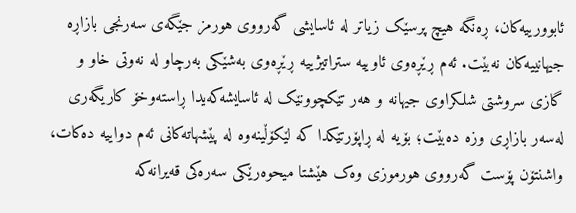ئابوورییەکان، ڕەنگە هیچ پرسێک زیاتر لە ئاسایشی گەرووی هورمز جێگەی سەرنجی بازاڕە جیهانییەکان نەبێت. ئەم ڕێڕەوی ئاوییە ستراتیژییە ڕێڕەوی بەشێکی بەرچاو لە نەوتی خاو و گازی سروشتی شلکراوی جیهانە و هەر تێکچوونێک لە ئاسایشەکەیدا ڕاستەوخۆ کاریگەری لەسەر بازاڕی وزە دەبێت؛ بۆیە لە ڕاپۆرتێکدا کە لێکۆڵینەوە لە پێشهاتەکانی ئەم دواییە دەکات، واشنتۆن پۆست گەرووی هورموزی وەک هێشتا میحوەرێکی سەرەکی قەیرانەکە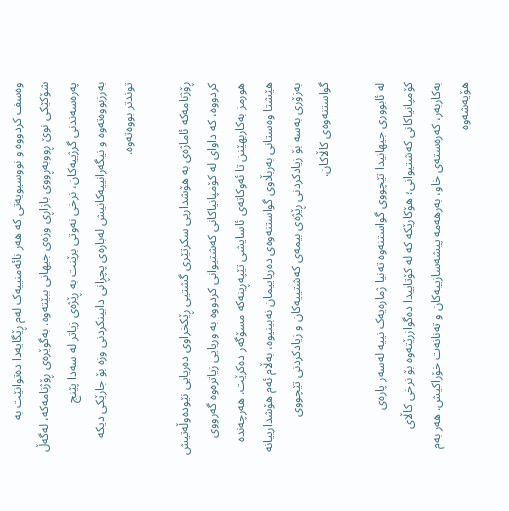وەسف کردووە و نووسیویەتی کە هەر نائەمنییەک لەم ڕێگایەدا دەتوانێت بە شۆکێکی نوێ ڕووبەڕووی بازاڕی وزەی جیهانی ببێتەوە. بەگوێرەی ڕۆژنامەکە، لەگەڵ پەرەسەندنی گرژییەکان، نرخی نەوتی برێنت بە ڕێژەی زیاتر لە سەدا پێنج بەرزبووەتەوە و نیگەرانییەکانیش لەبارەی پچڕانی دابینکردنی وزە بۆ جارێکی دیکە توندتر بووەتەوە.

ڕۆژنامەکە ئاماژەی بە هۆشداریی سکرتێری گشتیی ڕێکخراوی دەریایی نێودەوڵەتیش کردووە، کە داوای لە کۆمپانیاکانی کەشتیوانی کردووە بە وریایی زیاترەوە گەرووی هورمز بەکاربهێنن تا ئەوکاتەی ئاسایشی تێپەڕینەکە مسۆگەر دەکرێت. هەرچەندە هێشتا وەستانی بەربڵاوی گواستنەوەی دەریاییمان نەبینیوە، بەڵام ئەم هۆشدارییانە بەزۆری بەسە بۆ زیادکردنی ڕێژەی بیمەی کەشتییەکان و زیادکردنی تێچووی گواستنەوەی کاڵاکان.

لە ئابووری جیهانیدا تێچووی گواستنەوە تەنیا ژمارەیەک نییە لەسەر پارەی کۆمپانیاکانی کەشتیوانی؛ هۆکارێکە کە لە کۆتاییدا دەگوازرێتەوە بۆ نرخی کاڵای بەکاربەر، کەرەستەی خاو، بەرهەمە پیشەسازییەکان و تەنانەت خۆراکیش. هەر بەم هۆیەشەوە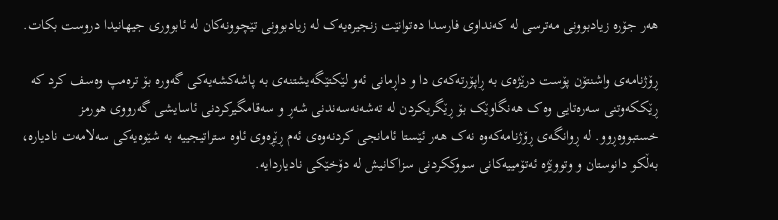هەر جۆرە زیادبوونی مەترسی لە کەنداوی فارسدا دەتوانێت زنجیرەیەک لە زیادبوونی تێچوونەکان لە ئابووری جیهانیدا دروست بکات.

ڕۆژنامەی واشنتۆن پۆست درێژەی بە ڕاپۆرتەکەی دا و داڕمانی ئەو لێکتێگەیشتنەی بە پاشەکشەیەکی گەورە بۆ ترەمپ وەسف کرد کە ڕێککەوتنی سەرەتایی وەک هەنگاوێک بۆ ڕێگریکردن لە تەشەنەسەندنی شەڕ و سەقامگیرکردنی ئاسایشی گەرووی هورمز خستبووەڕوو. لە ڕوانگەی ڕۆژنامەکەوە نەک هەر ئێستا ئامانجی کردنەوەی ئەم ڕێڕەوی ئاوە ستراتیجییە بە شێوەیەکی سەلامەت نادیارە، بەڵکو دانوستان و وتووێژە ئەتۆمییەکانی سووککردنی سزاکانیش لە دۆخێکی نادیاردایە.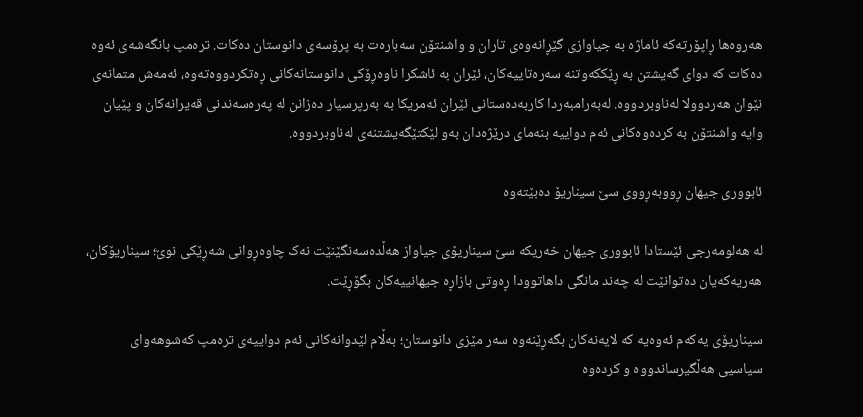هەروەها ڕاپۆرتەکە ئاماژە بە جیاوازی گێڕانەوەی تاران و واشنتۆن سەبارەت بە پرۆسەی دانوستان دەکات. ترەمپ بانگەشەی ئەوە دەکات کە دوای گەیشتن بە ڕێککەوتنە سەرەتاییەکان، ئێران بە ئاشکرا ناوەڕۆکی دانوستانەکانی ڕەتکردووەتەوە، ئەمەش متمانەی نێوان هەردوولا لەناوبردووە. لەبەرامبەردا کاربەدەستانی ئێران ئەمریکا بە بەرپرسیار دەزانن لە پەرەسەندنی قەیرانەکان و پێیان وایە واشنتۆن بە کردەوەکانی ئەم دواییە بنەمای درێژەدان بەو لێکتێگەیشتنەی لەناوبردووە.

ئابووری جیهان ڕووبەڕووی سێ سیناریۆ دەبێتەوە

لە هەلومەرجی ئێستادا ئابووری جیهان خەریکە سێ سیناریۆی جیاواز هەڵدەسەنگێنێت نەک چاوەڕوانی شەڕێکی نوێ؛ سیناریۆکان، هەریەکەیان دەتوانێت لە چەند مانگی داهاتوودا ڕەوتی بازاڕە جیهانییەکان بگۆڕێت.

سیناریۆی یەکەم ئەوەیە کە لایەنەکان بگەڕێنەوە سەر مێزی دانوستان؛ بەڵام لێدوانەکانی ئەم دواییەی ترەمپ کەشوهەوای سیاسیی هەڵگیرساندووە و کردەوە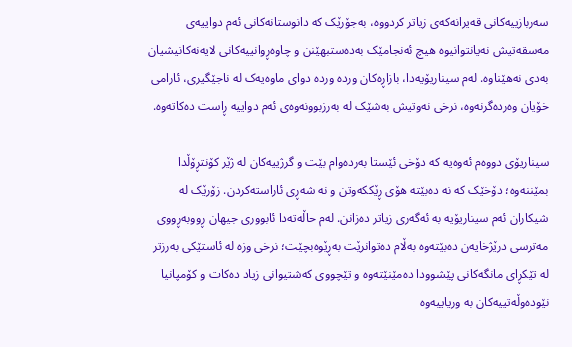سەربازییەکانی قەیرانەکەی زیاتر کردووە، بەجۆرێک کە دانوستانەکانی ئەم دواییەی مەسقەتیش نەیانتوانیوە هیچ ئەنجامێک بەدەستبهێنن و چاوەڕوانییەکانی لایەنەکانیشیان بەدی نەهێناوە. لەم سیناریۆیەدا، بازاڕەکان وردە وردە دوای ماوەیەک لە ناجێگیری، ئارامی خۆیان وەردەگرنەوە، نرخی نەوتیش بەشێک لە بەرزبوونەوەی ئەم دواییە ڕاست دەکاتەوە.

سیناریۆی دووەم ئەوەیە کە دۆخی ئێستا بەردەوام بێت و گرژییەکان لە ژێر کۆنتڕۆڵدا بمێننەوە؛ دۆخێک کە نە دەبێتە هۆی ڕێککەوتن و نە شەڕی ئاراستەکردن. زۆرێک لە شیکاران ئەم سیناریۆیە بە ئەگەری زیاتر دەزانن. لەم حاڵەتەدا ئابووری جیهان ڕووبەڕووی مەترسی درێژخایەن دەبێتەوە بەڵام دەتوانرێت بەڕێوەبچێت؛ نرخی وزە لە ئاستێکی بەرزتر لە تێکڕای مانگەکانی پێشوودا دەمێنێتەوە و تێچووی کەشتیوانی زیاد دەکات و کۆمپانیا نێودەوڵەتییەکان بە وریاییەوە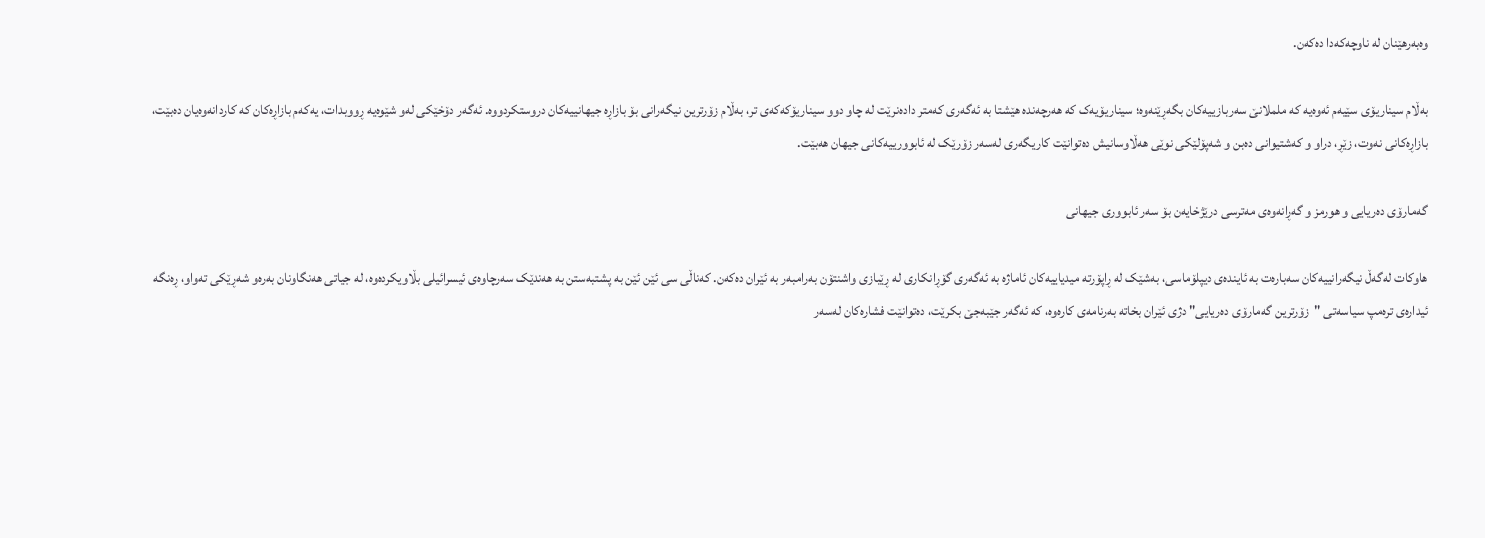وەبەرهێنان لە ناوچەکەدا دەکەن.

بەڵام سیناریۆی سێیەم ئەوەیە کە ململانێ سەربازییەکان بگەڕێنەوە؛ سیناریۆیەک کە هەرچەندە هێشتا بە ئەگەری کەمتر دادەنرێت لە چاو دوو سیناریۆکەکەی تر، بەڵام زۆرترین نیگەرانی بۆ بازاڕە جیهانییەکان دروستکردووە. ئەگەر دۆخێکی لەو شێوەیە ڕووبدات، یەکەم بازاڕەکان کە کاردانەوەیان دەبێت، بازاڕەکانی نەوت، زێڕ، دراو و کەشتیوانی دەبن و شەپۆلێکی نوێی هەڵاوسانیش دەتوانێت کاریگەری لەسەر زۆرێک لە ئابوورییەکانی جیهان هەبێت.

گەمارۆی دەریایی و هورمز و گەڕانەوەی مەترسی درێژخایەن بۆ سەر ئابووری جیهانی

هاوکات لەگەڵ نیگەرانییەکان سەبارەت بە ئایندەی دیپلۆماسی، بەشێک لە ڕاپۆرتە میدیاییەکان ئاماژە بە ئەگەری گۆڕانکاری لە ڕێبازی واشنتۆن بەرامبەر بە ئێران دەکەن. کەناڵی سی ئێن ئێن بە پشتبەستن بە هەندێک سەرچاوەی ئیسرائیلی بڵاویکردەوە، لە جیاتی هەنگاونان بەرەو شەڕێکی تەواو، ڕەنگە ئیدارەی ترەمپ سیاسەتی "زۆرترین گەمارۆی دەریایی" دژی ئێران بخاتە بەرنامەی کارەوە، کە ئەگەر جێبەجێ بکرێت، دەتوانێت فشارەکان لەسەر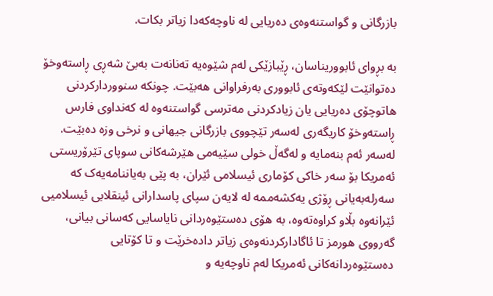بازرگانی و گواستنەوەی دەریایی لە ناوچەکەدا زیاتر بکات.

بە بڕوای ئابووریناسان، ڕێبازێکی لەم شێوەیە تەنانەت بەبێ شەڕی ڕاستەوخۆ دەتوانێت لێکەوتەی ئابووری بەرفراوانی هەبێت. چونکە سنووردارکردنی هاتوچۆی دەریایی یان زیادکردنی مەترسی گواستنەوە لە کەنداوی فارس ڕاستەوخۆ کاریگەری لەسەر تێچووی بازرگانی جیهانی و نرخی وزە دەبێت. لەسەر ئەم بنەمایە و لەگەڵ خولی سێیەمی هێرشەکانی سوپای تێرۆریستی ئەمریکا بۆ سەر خاکی کۆماری ئیسلامی ئێران، بە پێی بەیاننامەیەک کە سەرلەبەیانی ڕۆژی یەکشەممە لە لایەن سپای پاسدارانی ئینقلابی ئیسلامیی ئێرانەوە بڵاو کراوەتەوە، بە هۆی دەستێوەردانی نایاسایی کەسانی بیانی، گەرووی هورمز تا ئاگادارکردنەوەی زیاتر دادەخرێت و تا کۆتایی دەستێوەردانەکانی ئەمریکا لەم ناوچەیە و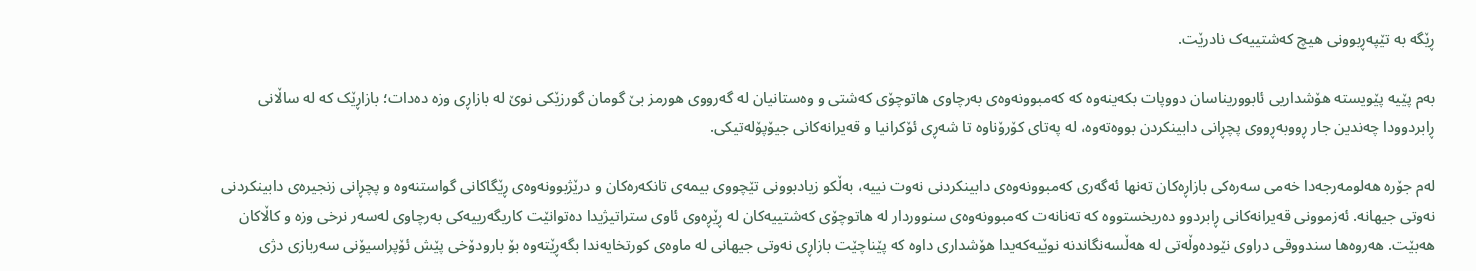ڕێگە بە تێپەڕبوونی هیچ کەشتییەک نادرێت.

بەم پێیە پێویستە هۆشداریی ئابووریناسان دووپات بکەینەوە کە کەمبوونەوەی بەرچاوی هاتوچۆی کەشتی و وەستانیان لە گەرووی هورمز بێ گومان گورزێکی نوێ لە بازاڕی وزە دەدات؛ بازاڕێک کە لە ساڵانی ڕابردوودا چەندین جار ڕووبەڕووی پچڕانی دابینکردن بووەتەوە، لە پەتای کۆرۆناوە تا شەڕی ئۆکرانیا و قەیرانەکانی جیۆپۆلەتیکی.

لەم جۆرە هەلومەرجەدا خەمی سەرەکی بازاڕەکان تەنها ئەگەری کەمبوونەوەی دابینکردنی نەوت نییە، بەڵکو زیادبوونی تێچووی بیمەی تانکەرەکان و درێژبوونەوەی ڕێگاکانی گواستنەوە و پچڕانی زنجیرەی دابینکردنی نەوتی جیهانە. ئەزموونی قەیرانەکانی ڕابردوو دەریخستووە کە تەنانەت کەمبوونەوەی سنووردار لە هاتوچۆی کەشتییەکان لە ڕێڕەوی ئاوی ستراتیژیدا دەتوانێت کاریگەرییەکی بەرچاوی لەسەر نرخی وزە و کاڵاکان هەبێت. هەروەها سندووقی دراوی نێودەوڵەتی لە هەڵسەنگاندنە نوێیەکەیدا هۆشداری داوە کە پێناچێت بازاڕی نەوتی جیهانی لە ماوەی کورتخایەندا بگەڕێتەوە بۆ بارودۆخی پێش ئۆپراسیۆنی سەربازی دژی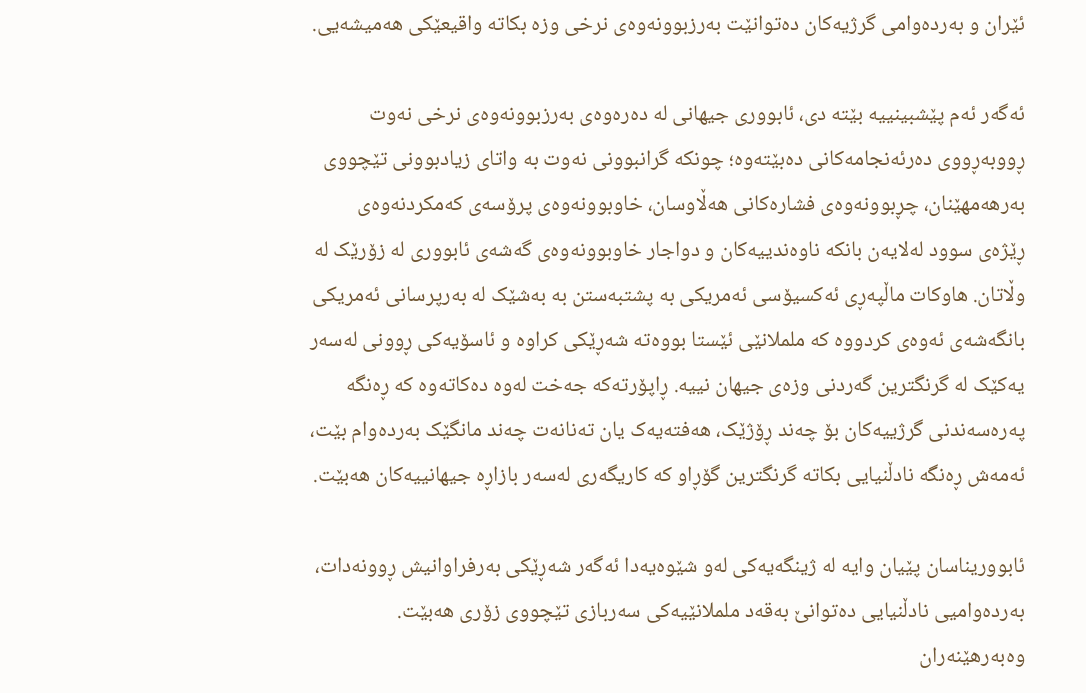ئێران و بەردەوامی گرژیەکان دەتوانێت بەرزبوونەوەی نرخی وزە بکاتە واقیعێکی هەمیشەیی.

ئەگەر ئەم پێشبینییە بێتە دی، ئابووری جیهانی لە دەرەوەی بەرزبوونەوەی نرخی نەوت ڕووبەڕووی دەرئەنجامەکانی دەبێتەوە؛ چونکە گرانبوونی نەوت بە واتای زیادبوونی تێچووی بەرهەمهێنان، چڕبوونەوەی فشارەکانی هەڵاوسان، خاوبوونەوەی پرۆسەی کەمکردنەوەی ڕێژەی سوود لەلایەن بانکە ناوەندییەکان و دواجار خاوبوونەوەی گەشەی ئابووری لە زۆرێک لە وڵاتان. هاوکات ماڵپەڕی ئەکسیۆسی ئەمریکی بە پشتبەستن بە بەشێک لە بەرپرسانی ئەمریکی بانگەشەی ئەوەی کردووە کە ململانێی ئێستا بووەتە شەڕێکی کراوە و ئاسۆیەکی ڕوونی لەسەر یەکێک لە گرنگترین گەردنی وزەی جیهان نییە. ڕاپۆرتەکە جەخت لەوە دەکاتەوە کە ڕەنگە پەرەسەندنی گرژییەکان بۆ چەند ڕۆژێک، هەفتەیەک یان تەنانەت چەند مانگێک بەردەوام بێت، ئەمەش ڕەنگە نادڵنیایی بکاتە گرنگترین گۆڕاو کە کاریگەری لەسەر بازاڕە جیهانییەکان هەبێت.

ئابووریناسان پێیان وایە لە ژینگەیەکی لەو شێوەیەدا ئەگەر شەڕێکی بەرفراوانیش ڕوونەدات، بەردەوامیی نادڵنیایی دەتوانێ بەقەد ململانێیەکی سەربازی تێچووی زۆری هەبێت. وەبەرهێنەران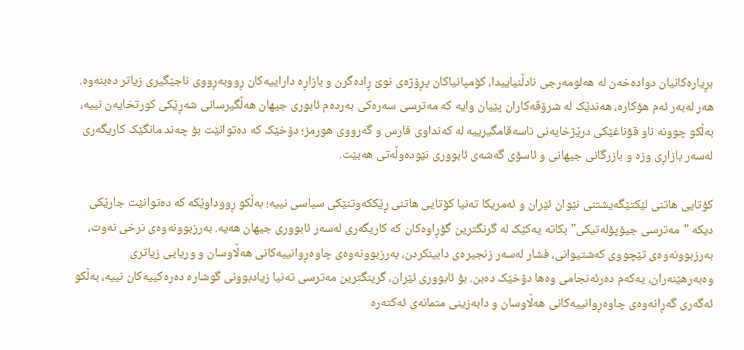بڕیارەکانیان دوادەخەن لە هەلومەرجی نادڵنیاییدا، کۆمپانیاکان پڕۆژەی نوێ ڕادەگرن و بازاڕە داراییەکان ڕووبەڕووی ناجێگیری زیاتر دەبنەوە. هەر لەبەر ئەم هۆکارە، هەندێک لە شرۆڤەکاران پێیان وایە کە مەترسی سەرەکی بەردەم ئابوری جیهان هەڵگیرسانی شەڕێکی کورتخایەن نییە، بەڵکو چوونە ناو قۆناغێکی درێژخایەنی ناسەقامگیرییە لە کەنداوی فارس و گەرووی هورمز؛ دۆخێک کە دەتوانێت بۆ چەند مانگێک کاریگەری لەسەر بازاڕی وزە و بازرگانی جیهانی و ئاسۆی گەشەی ئابووری نێودەوڵەتی هەبێت.

کۆتایی هاتنی لێکتێگەیشتنی نێوان ئێران و ئەمریکا تەنیا کۆتایی هاتنی ڕێککەوتنێکی سیاسی نییە؛ بەڵکو ڕووداوێکە کە دەتوانێت جارێکی دیکە "مەترسی جیۆپۆلەتیکی" بکاتە یەکێک لە گرنگترین گۆڕاوەکان کە کاریگەری لەسەر ئابووری جیهان هەیە. بەرزبوونەوەی نرخی نەوت، بەرزبوونەوەی تێچووی کەشتیوانی، فشار لەسەر زنجیرەی دابینکردن، بەرزبوونەوەی چاوەڕوانییەکانی هەڵاوسان و وریایی زیاتری وەبەرهێنەران، یەکەم دەرئەنجامی وەها دۆخێک دەبن. بۆ ئابووری ئێران، گرینگترین مەترسی تەنیا زیادبوونی گوشارە دەرەکییەکان نییە، بەڵکو ئەگەری گەڕانەوەی چاوەڕوانییەکانی هەڵاوسان و دابەزینی متمانەی ئەکتەرە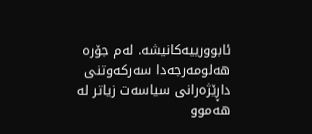ئابوورییەکانیشە. لەم جۆرە هەلومەرجەدا سەرکەوتنی داڕێژەرانی سیاسەت زیاتر لە هەموو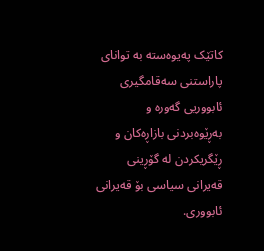کاتێک پەیوەستە بە توانای پاراستنی سەقامگیری ئابووریی گەورە و بەڕێوەبردنی بازاڕەکان و ڕێگریکردن لە گۆڕینی قەیرانی سیاسی بۆ قەیرانی ئابووری.